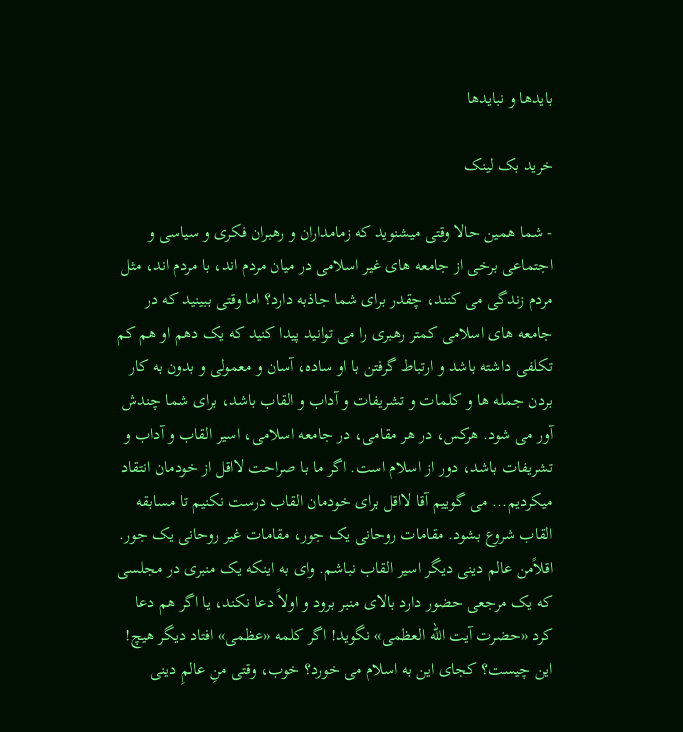بایدها و نبایدها

خرید بک لینک

- شما همین حالا وقتی میشنوید که زمامداران و رهبران فکری و سیاسی و اجتماعی برخی از جامعه های غیر اسلامی در میان مردم اند، با مردم اند، مثل مردم زندگی می کنند، چقدر برای شما جاذبه دارد؟ اما وقتی ببینید که در جامعه های اسلامی کمتر رهبری را می توانید پیدا کنید که یک دهم او هم کم تکلفی داشته باشد و ارتباط گرفتن با او ساده، آسان و معمولی و بدون به کار بردن جمله ها و کلمات و تشریفات و آداب و القاب باشد، برای شما چندش آور می شود. هرکس، در هر مقامی، در جامعه اسلامی، اسیر القاب و آداب و تشریفات باشد، دور از اسلام است. اگر ما با صراحت لااقل از خودمان انتقاد میکردیم... می گوییم آقا لااقل برای خودمان القاب درست نکنیم تا مسابقه القاب شروع بشود. مقامات روحانی یک جور، مقامات غیر روحانی یک جور. اقلاًمن عالم دینی دیگر اسیر القاب نباشم. وای به اینکه یک منبری در مجلسی که یک مرجعی حضور دارد بالای منبر برود و اولاً دعا نکند، یا اگر هم دعا کرد «حضرت آیت الله العظمی» نگوید! اگر کلمه «عظمی» افتاد دیگر هیچ! این چیست؟ کجای این به اسلام می خورد؟ خوب، وقتی منِ عالمِ دینی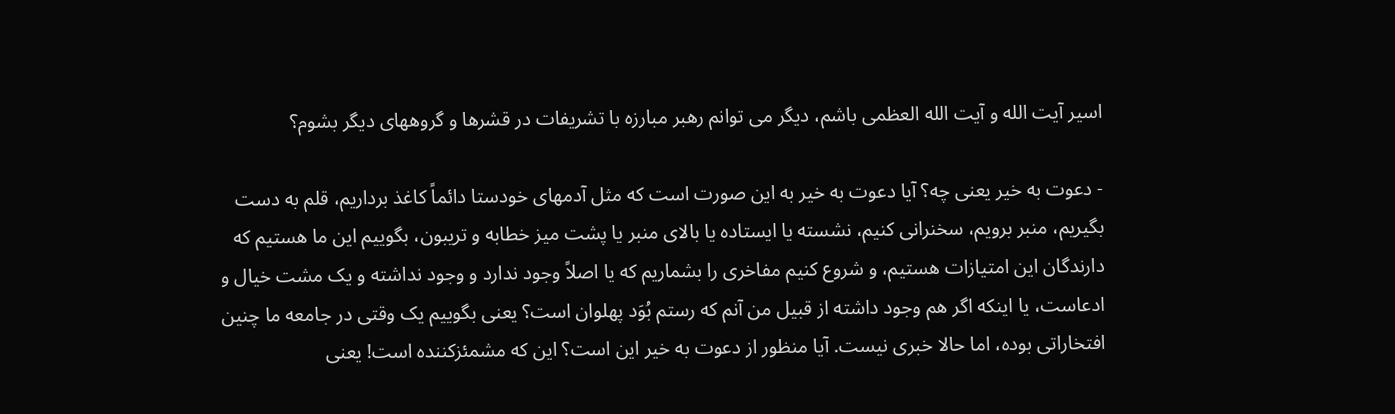اسیر آیت الله و آیت الله العظمی باشم، دیگر می توانم رهبر مبارزه با تشریفات در قشرها و گروههای دیگر بشوم؟

- دعوت به خیر یعنی چه؟ آیا دعوت به خیر به این صورت است که مثل آدمهای خودستا دائماً کاغذ برداریم، قلم به دست بگیریم، منبر برویم، سخنرانی کنیم، نشسته یا ایستاده یا بالای منبر یا پشت میز خطابه و تریبون، بگوییم این ما هستیم که دارندگان این امتیازات هستیم، و شروع کنیم مفاخری را بشماریم که یا اصلاً وجود ندارد و وجود نداشته و یک مشت خیال و ادعاست، یا اینکه اگر هم وجود داشته از قبیل من آنم که رستم بُوَد پهلوان است؟ یعنی بگوییم یک وقتی در جامعه ما چنین افتخاراتی بوده، اما حالا خبری نیست. آیا منظور از دعوت به خیر این است؟ این که مشمئزکننده است! یعنی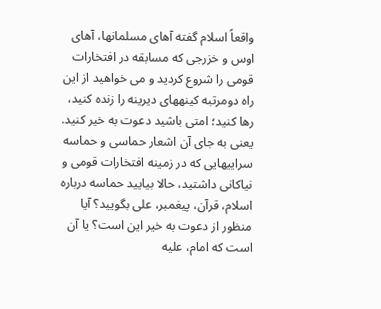واقعاً اسلام گفته آهای مسلمانها، آهای اوس و خزرجی که مسابقه در افتخارات قومی را شروع کردید و می خواهید از این راه دومرتبه کینههای دیرینه را زنده کنید، رها کنید؛ امتی باشید دعوت به خیر کنید. یعنی به جای آن اشعار حماسی و حماسه سراییهایی که در زمینه افتخارات قومی و نیاکانی داشتید، حالا بیایید حماسه درباره اسلام، قرآن، پیغمبر، علی بگویید؟ آیا منظور از دعوت به خیر این است؟ یا آن است که امام، علیه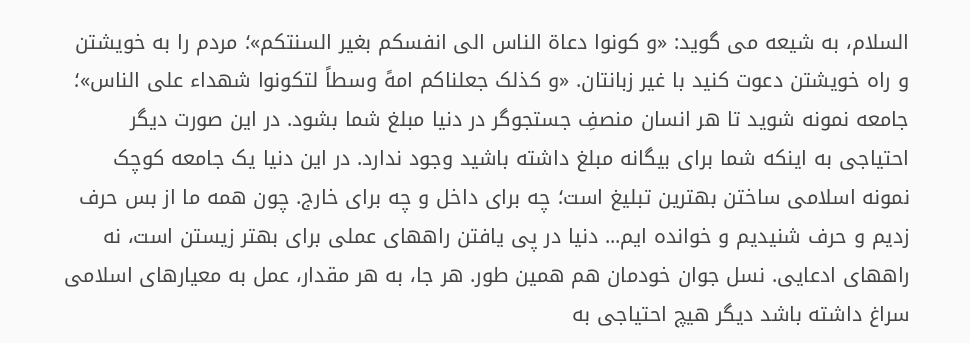السلام، به شیعه می گوید: «و کونوا دعاة الناس الی انفسکم بغیر السنتکم»؛ مردم را به خویشتن و راه خویشتن دعوت کنید با غیر زبانتان. «و کذلک جعلناکم امهً وسطاً لتکونوا شهداء علی الناس»؛ جامعه نمونه شوید تا هر انسان منصفِ جستجوگر در دنیا مبلغ شما بشود. در این صورت دیگر احتیاجی به اینکه شما برای بیگانه مبلغ داشته باشید وجود ندارد. در این دنیا یک جامعه کوچک نمونه اسلامی ساختن بهترین تبلیغ است؛ چه برای داخل و چه برای خارج. چون همه ما از بس حرف زدیم و حرف شنیدیم و خوانده ایم... دنیا در پی یافتن راههای عملی برای بهتر زیستن است، نه راههای ادعایی. نسل جوان خودمان هم همین طور. هر جا، به هر مقدار، عمل به معیارهای اسلامی سراغ داشته باشد دیگر هیچ احتیاجی به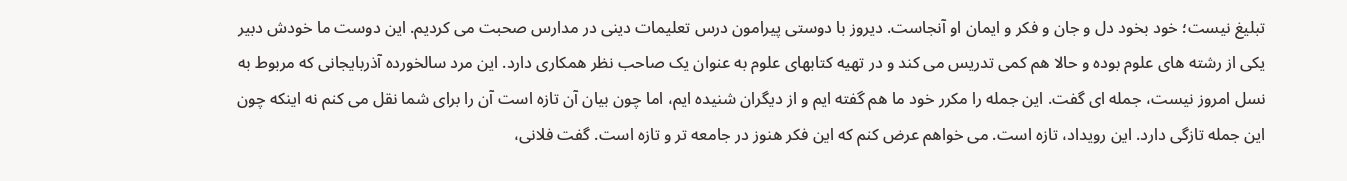تبلیغ نیست؛ خود بخود دل و جان و فکر و ایمان او آنجاست. دیروز با دوستی پیرامون درس تعلیمات دینی در مدارس صحبت می کردیم. این دوست ما خودش دبیر یکی از رشته های علوم بوده و حالا هم کمی تدریس می کند و در تهیه کتابهای علوم به عنوان یک صاحب نظر همکاری دارد. این مرد سالخورده آذربایجانی که مربوط به نسل امروز نیست، جمله ای گفت. این جمله را مکرر خود ما هم گفته ایم و از دیگران شنیده ایم، اما چون بیان آن تازه است آن را برای شما نقل می کنم نه اینکه چون این جمله تازگی دارد. این رویداد، تازه است. می خواهم عرض کنم که این فکر هنوز در جامعه تر و تازه است. گفت فلانی،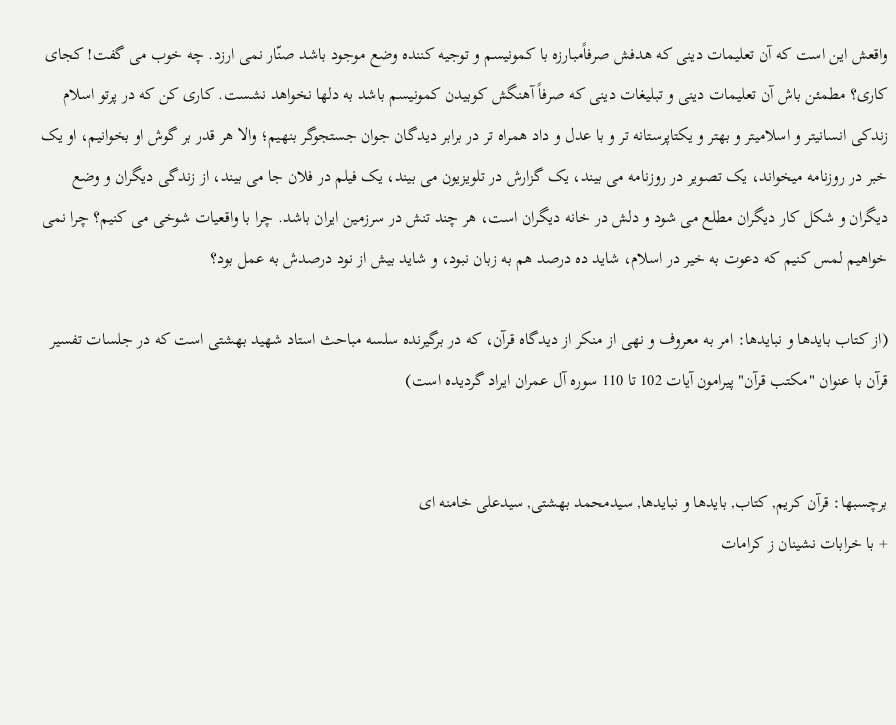واقعش این است که آن تعلیمات دینی که هدفش صرفاًمبارزه با کمونیسم و توجیه کننده وضع موجود باشد صنّار نمی ارزد. چه خوب می گفت! کجای کاری؟ مطمئن باش آن تعلیمات دینی و تبلیغات دینی که صرفاً آهنگش کوبیدن کمونیسم باشد به دلها نخواهد نشست. کاری کن که در پرتو اسلام زندکی انسانیتر و اسلامیتر و بهتر و یکتاپرستانه تر و با عدل و داد همراه تر در برابر دیدگان جوان جستجوگر بنهیم؛ والا هر قدر بر گوش او بخوانیم، او یک خبر در روزنامه میخواند، یک تصویر در روزنامه می بیند، یک گزارش در تلویزیون می بیند، یک فیلم در فلان جا می بیند، از زندگی دیگران و وضع دیگران و شکل کار دیگران مطلع می شود و دلش در خانه دیگران است، هر چند تنش در سرزمین ایران باشد. چرا با واقعیات شوخی می کنیم؟ چرا نمی خواهیم لمس کنیم که دعوت به خیر در اسلام، شاید ده درصد هم به زبان نبود، و شاید بیش از نود درصدش به عمل بود؟

(از کتاب بایدها و نبایدها: امر به معروف و نهی از منکر از دیدگاه قرآن، که در برگیرنده سلسه مباحث استاد شهید بهشتی است که در جلسات تفسیر قرآن با عنوان "مکتب قرآن" پیرامون آیات 102 تا 110 سوره آل عمران ایراد گردیده است)


برچسبها: قرآن کریم, کتاب, بایدها و نبایدها, سیدمحمد بهشتی, سیدعلی خامنه ای
+ با خرابات نشینان ز کرامات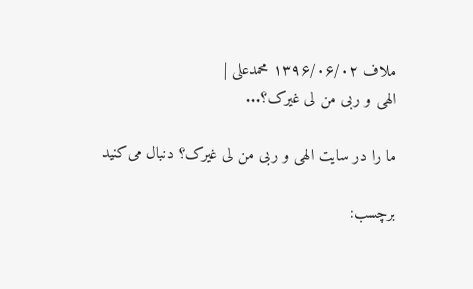ملاف ۱۳۹۶/۰۶/۰۲ محمدعلی |
الهی و ربی من لی غیرک؟...

ما را در سایت الهی و ربی من لی غیرک؟ دنبال می‌کنید

برچسب: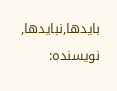بایدها,نبایدها, نویسنده: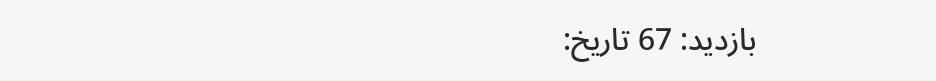بازدید: 67 تاريخ: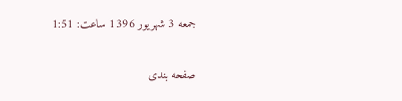جمعه 3 شهريور 1396 ساعت: 1:51

صفحه بندی